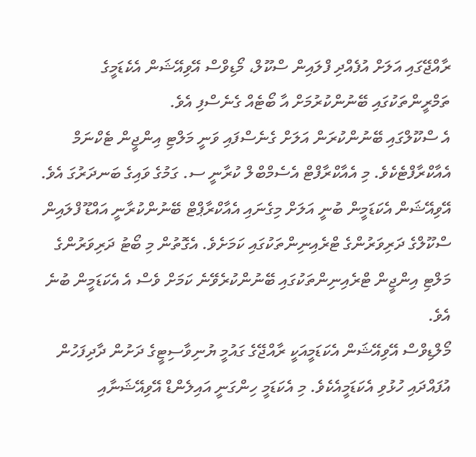ރާއްޖޭގައި އަލަށް އުފެއްދި ފްލައިން ސްކޫލް، މޯޑިވްސް އޭވިއޭޝަން އެކެޑަމީގެ ތަމްރީންތަކުގައި ބޭނުންކުރުމަށް އާ ބޯޓެއް ގެނެސްފި އެވެ.
އެ ސްކޫލްގައި ބޭނުންކުރަން އަލަށް ގެނެސްފައި ވަނީ މަލްޓި އިންޖީން ޓެކްނަމް އެއާކްރާފްޓެކެވެ. މި އެއާކްރާފްޓް އެސެމްބްލް ކުރާނީ ސ. ގަމުގެ ވައިގެ ބަނދަރުގަ އެވެ.
އޭވިއޭޝަން އެކަޑަމީން ބުނީ އަލަށް މިގެނައި އެއާކްރާޕްޓް ބޭނުންކުރާނީ އައްޑޫ ފްލައިން ސްކޫލްގެ ދަރިވަރުންގެ ޓްރެއިނިންތަކުގައި ކަމަށެވެ. އެގޮތުން މި ބޯޓު ދަރިވަރުންގެ މަލްޓި އިންޖީން ޓްރެއިނިންތަކުގައި ބޭނުންކުރެވޭނެ ކަމަށް ވެސް އެ އެކަޑަމީން ބުނެ އެވެ.
މޯލްޑިވްސް އޭވިއޭޝަން އެކަޑަމީއަކީ ރާއްޖޭގެ ގައުމީ ޔުނިވާސިޓީގެ ދަށުން ދާދިފަހުން އުފައްދައި ހުޅުވި އެކަޑަމީއެކެވެ. މި އެކަޑަމީ ހިންގަނީ އައިލެންޑް އޭވިއޭޝަނާއި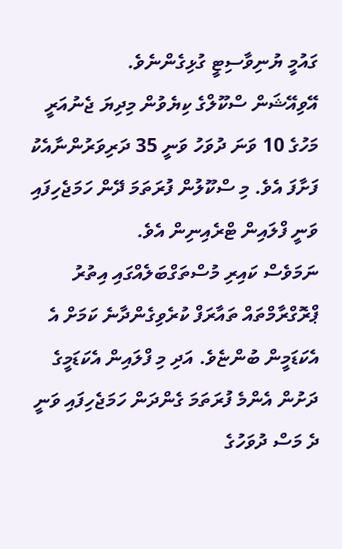ގައުމީ ޔުނިވާސިޓީ ގުޅިގެންނެވެ.
އޭވިއޭޝަން ސްކޫލްގެ ކިޔެވުން މިދިޔަ ޖެނުއަރީ މަހުގެ 10 ވަނަ ދުވަހު ވަނީ 35 ދަރިވަރުންނާއެކު ފަށާފަ އެވެ. މި ސްކޫލުން ފުރަތަމަ ދޭން ހަމަޖެހިފައި ވަނީ ފްލައިން ޓްރެއިނިން އެވެ.
ނަމަވެސް ކައިރި މުސްތަގްބަލެއްގައި އިތުރު ޕްރޮގްރާމްތައް ތައާރަފް ކުރެވިގެންދާނެ ކަމަށް އެ އެކަޑަމީން ބުންޏެވެ. އަދި މި ފްލައިން އެކަޑަމީގެ ދަށުން އެންމެ ފުރަތަމަ ގެންދަން ހަމަޖެހިފައި ވަނީ ދެ މަސް ދުވަހުގެ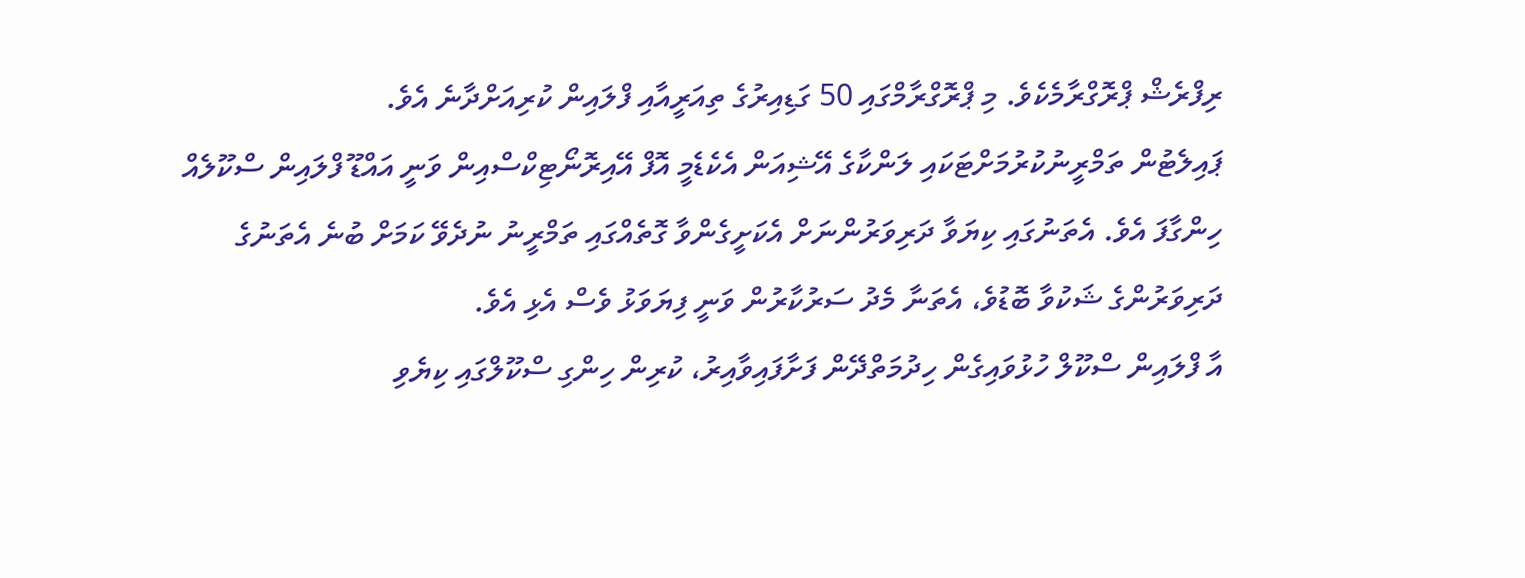ރިފްރެޝް ޕްރޮގްރާމެކެވެ. މި ޕްރޮގްރާމްގައި 50 ގަޑިއިރުގެ ތިއަރީއާއި ފްލައިން ކުރިއަށްދާނެ އެވެ.
ޕައިލެޓުން ތަމްރީނުކުރުމަށްޓަކައި ލަންކާގެ އޭޝިއަން އެކެޑެމީ އޮފް އޭއިރޮނޯޓިކްސްއިން ވަނީ އައްޑޫ ފްލައިން ސްކޫލެއް ހިންގާފަ އެވެ. އެތަނުގައި ކިޔަވާ ދަރިވަރުންނަށް އެކަށީގެންވާ ގޮތެއްގައި ތަމްރީނު ނުދެވޭ ކަމަށް ބުނެ އެތަނުގެ ދަރިވަރުންގެ ޝަކުވާ ބޮޑުވެ، އެތަނާ މެދު ސަރުކާރުން ވަނީ ފިޔަވަޅު ވެސް އެޅި އެވެ.
އާ ފްލައިން ސްކޫލް ހުޅުވައިގެން ހިދުމަތްދޭން ފަށާފައިވާއިރު، ކުރިން ހިންގި ސްކޫލްގައި ކިޔެވި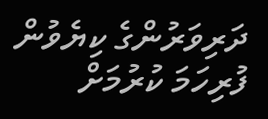ދަރިވަރުންގެ ކިޔެވުން ފުރިހަމަ ކުރުމަށް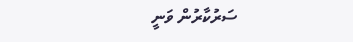ސަރުކާރުން ވަނީ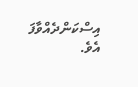އިސްކަންދެއްވާފަ އެވެ.